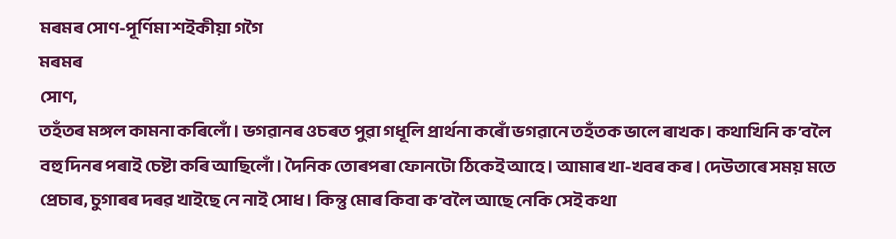মৰমৰ সোণ-পূৰ্ণিমা শইকীয়া গগৈ
মৰমৰ
সোণ,
তহঁতৰ মঙ্গল কামনা কৰিলোঁ। ভগৱানৰ ওচৰত পুৱা গধূলি প্ৰাৰ্থনা কৰোঁ ভগৱানে তহঁতক ভালে ৰাখক। কথাখিনি ক’বলৈ বহু দিনৰ পৰাই চেষ্টা কৰি আছিলোঁ। দৈনিক তোৰপৰা ফোনটো ঠিকেই আহে। আমাৰ খা-খবৰ কৰ। দেউতাৰে সময় মতে প্ৰেচাৰ, চুগাৰৰ দৰৱ খাইছে নে নাই সোধ। কিন্তু মোৰ কিবা ক’বলৈ আছে নেকি সেই কথা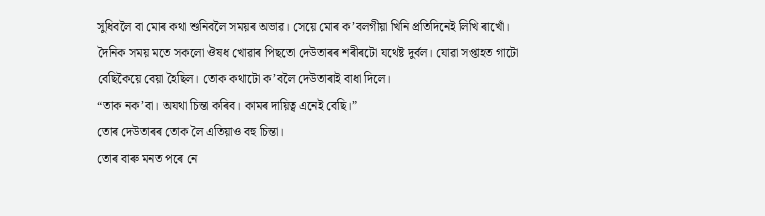সুধিবলৈ বা মোৰ কথা শুনিবলৈ সময়ৰ অভাৱ। সেয়ে মোৰ ক’বলগীয়া খিনি প্ৰতিদিনেই লিখি ৰাখোঁ।
দৈনিক সময় মতে সকলো ঔষধ খোৱাৰ পিছতো দেউতাৰৰ শৰীৰটো যথেষ্ট দুৰ্বল। যোৱা সপ্তাহত গাটো বেছিকৈয়ে বেয়া হৈছিল। তোক কথাটো ক’বলৈ দেউতাৰাই বাধা দিলে।
“তাক নক’বা। অযথা চিন্তা কৰিব। কামৰ দায়িত্ব এনেই বেছি।”
তোৰ দেউতাৰৰ তোক লৈ এতিয়াও বহু চিন্তা।
তোৰ বাৰু মনত পৰে নে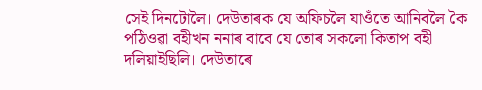সেই দিনটোলৈ। দেউতাৰক যে অফিচলৈ যাওঁতে আনিবলৈ কৈ পঠিওৱা বহীখন ননাৰ বাবে যে তোৰ সকলো কিতাপ বহী দলিয়াইছিলি। দেউতাৰে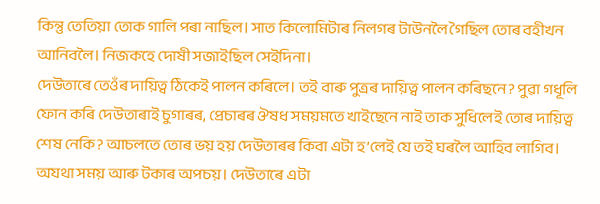কিন্তু তেতিয়া তোক গালি পৰা নাছিল। সাত কিলোমিটাৰ নিলগৰ টাউনলৈ গৈছিল তোৰ বহীখন আনিবলৈ। নিজকহে দোষী সজাইছিল সেইদিনা।
দেউতাৰে তেওঁৰ দায়িত্ব ঠিকেই পালন কৰিলে। তই বাৰু পুত্ৰৰ দায়িত্ব পালন কৰিছনে? পুৱা গধূলি ফোন কৰি দেউতাৰাই চুগাৰৰ, প্ৰেচাৰৰ ঔষধ সময়মতে খাইছেনে নাই তাক সুধিলেই তোৰ দায়িত্ব শেষ নেকি? আচলতে তোৰ ভয় হয় দেউতাৰৰ কিবা এটা হ’লেই যে তই ঘৰলৈ আহিব লাগিব। অযথা সময় আৰু টকাৰ অপচয়। দেউতাৰে এটা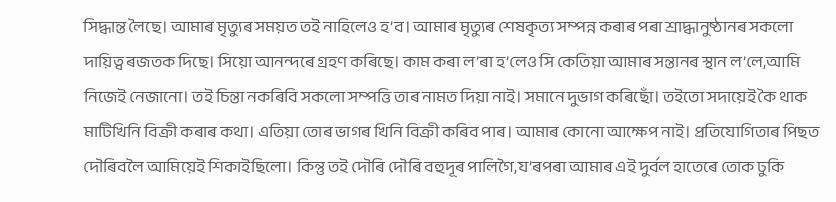সিদ্ধান্ত লৈছে। আমাৰ মৃত্যুৰ সময়ত তই নাহিলেও হ’ব। আমাৰ মৃত্যুৰ শেষকৃত্য সম্পন্ন কৰাৰ পৰা শ্ৰাদ্ধানুষ্ঠানৰ সকলো দায়িত্ব ৰজতক দিছে। সিয়ো আনন্দৰে গ্ৰহণ কৰিছে। কাম কৰা ল’ৰা হ’লেও সি কেতিয়া আমাৰ সন্তানৰ স্থান ল’লে,আমি নিজেই নেজানো। তই চিন্তা নকৰিবি সকলো সম্পত্তি তাৰ নামত দিয়া নাই। সমানে দুভাগ কৰিছোঁ। তইতো সদায়েই কৈ থাক মাটিখিনি বিক্ৰী কৰাৰ কথা। এতিয়া তোৰ ভাগৰ খিনি বিক্ৰী কৰিব পাৰ। আমাৰ কোনো আক্ষেপ নাই। প্ৰতিযোগিতাৰ পিছত দৌৰিবলৈ আমিয়েই শিকাইছিলো। কিন্তু তই দৌৰি দৌৰি বহুদূৰ পালিগৈ,য’ৰপৰা আমাৰ এই দুৰ্বল হাতেৰে তোক ঢুকি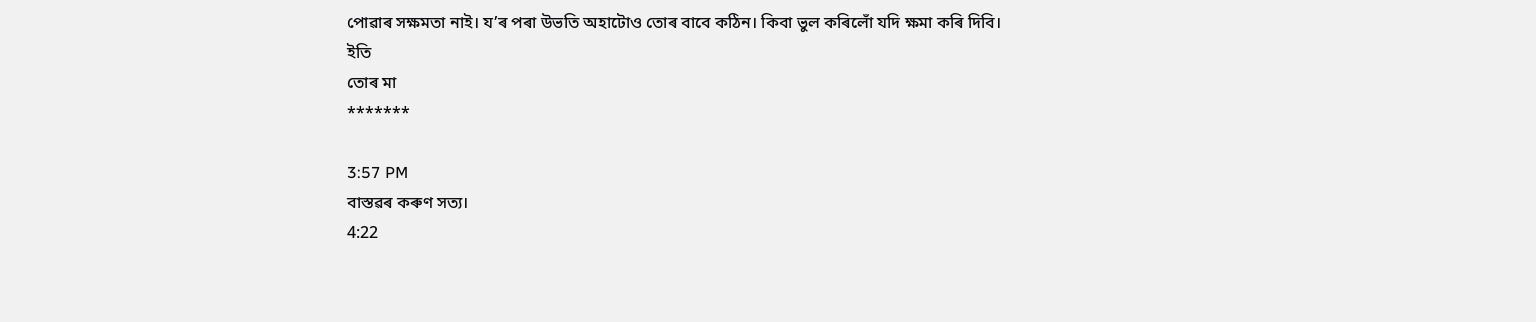পোৱাৰ সক্ষমতা নাই। য’ৰ পৰা উভতি অহাটোও তোৰ বাবে কঠিন। কিবা ভুল কৰিলোঁ যদি ক্ষমা কৰি দিবি।
ইতি
তোৰ মা
*******

3:57 PM
বাস্তৱৰ কৰুণ সত্য।
4:22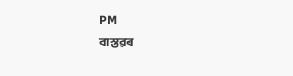PM
বাস্তৱৰ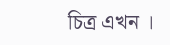চিত্ৰ এখন ।